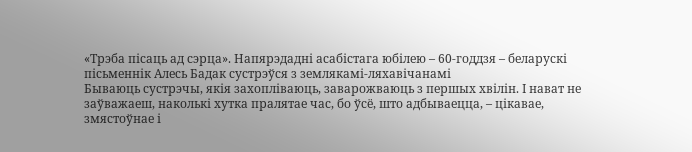«Трэба пісаць ад сэрца». Напярэдадні асабістага юбілею – 60-годдзя – беларускі пісьменнік Алесь Бадак сустрэўся з землякамі-ляхавічанамі
Бываюць сустрэчы, якія захопліваюць, заварожваюць з першых хвілін. І нават не заўважаеш, наколькі хутка пралятае час, бо ўсё, што адбываецца, – цікавае, змястоўнае і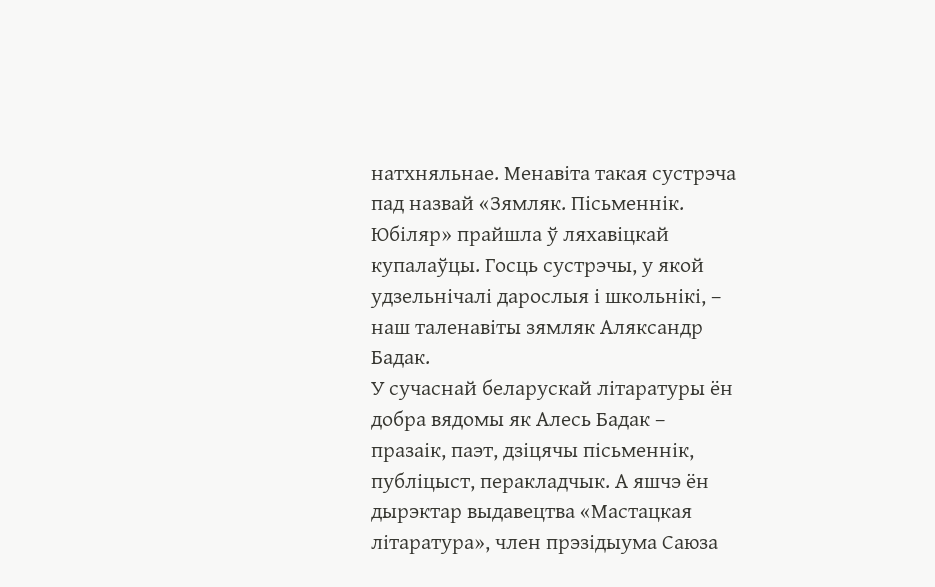натхняльнае. Менавіта такая сустрэча пад назвай «Зямляк. Пісьменнік. Юбіляр» прайшла ў ляхавіцкай купалаўцы. Госць сустрэчы, у якой удзельнічалі дарослыя і школьнікі, – наш таленавіты зямляк Аляксандр Бадак.
У сучаснай беларускай літаратуры ён добра вядомы як Алесь Бадак –
празаік, паэт, дзіцячы пісьменнік, публіцыст, перакладчык. А яшчэ ён дырэктар выдавецтва «Мастацкая літаратура», член прэзідыума Саюза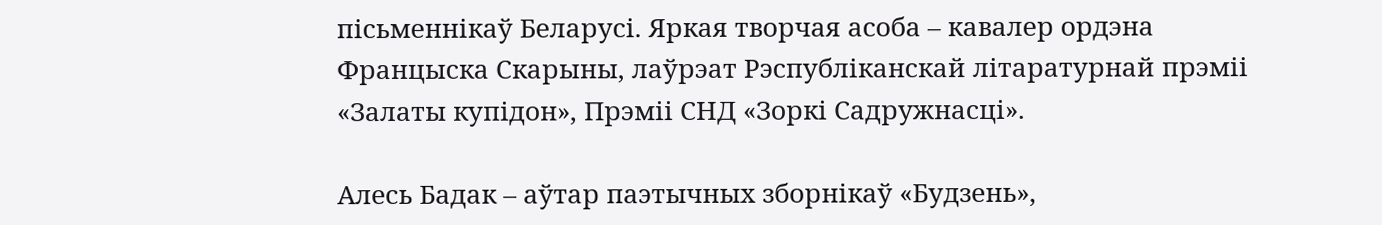пісьменнікаў Беларусі. Яркая творчая асоба – кавалер ордэна Францыска Скарыны, лаўрэат Рэспубліканскай літаратурнай прэміі «Залаты купідон», Прэміі СНД «Зоркі Садружнасці».

Алесь Бадак – аўтар паэтычных зборнікаў «Будзень»,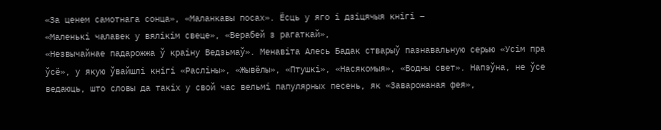«За ценем самотнага сонца», «Маланкавы посах». Ёсць у яго і дзіцячыя кнігі –
«Маленькі чалавек у вялікім свеце», «Верабей з рагаткай»,
«Незвычайнае падарожжа ў краіну Ведзьмаў». Менавіта Алесь Бадак стварыў пазнавальную серыю «Усім пра ўсё», у якую ўвайшлі кнігі «Расліны», «Жывёлы», «Птушкі», «Насякомыя», «Водны свет». Напэўна, не ўсе ведаюць, што словы да такіх у свой час вельмі папулярных песень, як «Заварожаная фея»,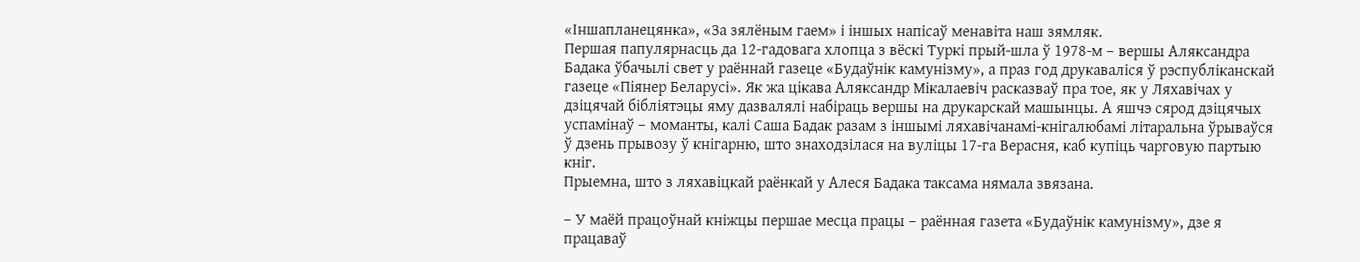«Іншапланецянка», «За зялёным гаем» і іншых напісаў менавіта наш зямляк.
Першая папулярнасць да 12-гадовага хлопца з вёскі Туркі прый-шла ў 1978-м – вершы Аляксандра Бадака ўбачылі свет у раённай газеце «Будаўнік камунізму», а праз год друкаваліся ў рэспубліканскай газеце «Піянер Беларусі». Як жа цікава Аляксандр Мікалаевіч расказваў пра тое, як у Ляхавічах у дзіцячай бібліятэцы яму дазвалялі набіраць вершы на друкарскай машынцы. А яшчэ сярод дзіцячых успамінаў – моманты, калі Саша Бадак разам з іншымі ляхавічанамі-кнігалюбамі літаральна ўрываўся ў дзень прывозу ў кнігарню, што знаходзілася на вуліцы 17-га Верасня, каб купіць чарговую партыю кніг.
Прыемна, што з ляхавіцкай раёнкай у Алеся Бадака таксама нямала звязана.

– У маёй працоўнай кніжцы першае месца працы – раённая газета «Будаўнік камунізму», дзе я працаваў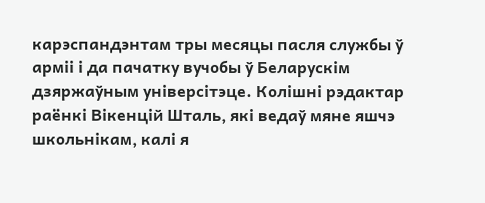карэспандэнтам тры месяцы пасля службы ў арміі і да пачатку вучобы ў Беларускім дзяржаўным універсітэце. Колішні рэдактар раёнкі Вікенцій Шталь, які ведаў мяне яшчэ школьнікам, калі я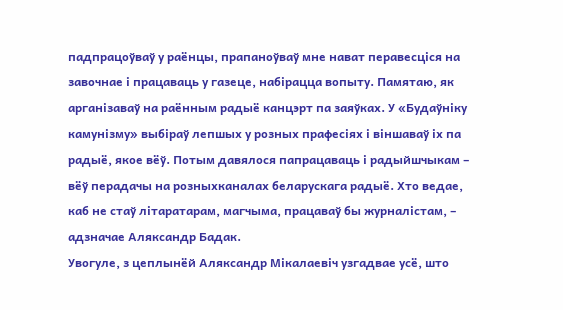падпрацоўваў у раёнцы, прапаноўваў мне нават перавесціся на завочнае і працаваць у газеце, набірацца вопыту. Памятаю, як арганізаваў на раённым радыё канцэрт па заяўках. У «Будаўніку камунізму» выбіраў лепшых у розных прафесіях і віншаваў іх па радыё, якое вёў. Потым давялося папрацаваць і радыйшчыкам – вёў перадачы на розныхканалах беларускага радыё. Хто ведае, каб не стаў літаратарам, магчыма, працаваў бы журналістам, – адзначае Аляксандр Бадак.
Увогуле, з цеплынёй Аляксандр Мікалаевіч узгадвае усё, што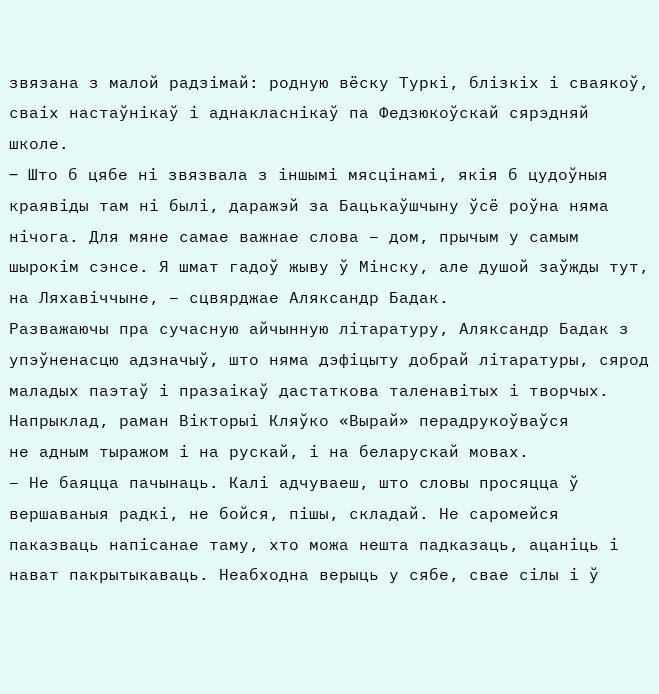звязана з малой радзімай: родную вёску Туркі, блізкіх і сваякоў, сваіх настаўнікаў і аднакласнікаў па Федзюкоўскай сярэдняй школе.
‒ Што б цябе ні звязвала з іншымі мясцінамі, якія б цудоўныя краявіды там ні былі, даражэй за Бацькаўшчыну ўсё роўна няма нічога. Для мяне самае важнае слова – дом, прычым у самым шырокім сэнсе. Я шмат гадоў жыву ў Мінску, але душой заўжды тут, на Ляхавіччыне, – сцвярджае Аляксандр Бадак.
Разважаючы пра сучасную айчынную літаратуру, Аляксандр Бадак з упэўненасцю адзначыў, што няма дэфіцыту добрай літаратуры, сярод маладых паэтаў і празаікаў дастаткова таленавітых і творчых. Напрыклад, раман Вікторыі Кляўко «Вырай» перадрукоўваўся
не адным тыражом і на рускай, і на беларускай мовах.
– Не баяцца пачынаць. Калі адчуваеш, што словы просяцца ў вершаваныя радкі, не бойся, пішы, складай. Не саромейся паказваць напісанае таму, хто можа нешта падказаць, ацаніць і нават пакрытыкаваць. Неабходна верыць у сябе, свае сілы і ў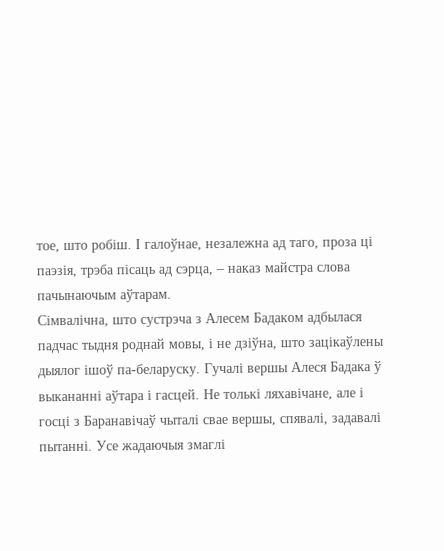тое, што робіш. І галоўнае, незалежна ад таго, проза ці паэзія, трэба пісаць ад сэрца, – наказ майстра слова пачынаючым аўтарам.
Сімвалічна, што сустрэча з Алесем Бадаком адбылася падчас тыдня роднай мовы, і не дзіўна, што зацікаўлены дыялог ішоў па-беларуску. Гучалі вершы Алеся Бадака ў выкананні аўтара і гасцей. Не толькі ляхавічане, але і госці з Баранавічаў чыталі свае вершы, спявалі, задавалі пытанні. Усе жадаючыя змаглі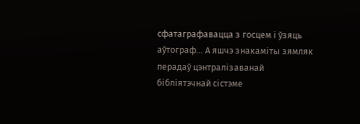сфатаграфавацца з госцем і ўзяць аўтограф… А яшчэ знакаміты зямляк перадаў цэнтралізаванай бібліятэчнай сістэме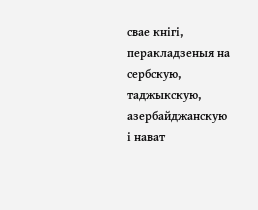свае кнігі, перакладзеныя на сербскую, таджыкскую, азербайджанскую і нават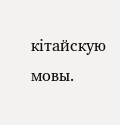кітайскую мовы.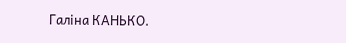Галіна КАНЬКО.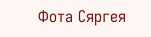Фота Сяргея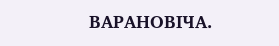ВАРАНОВІЧА.